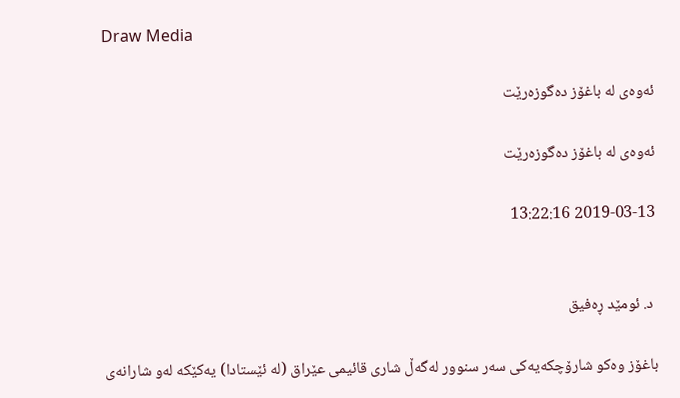Draw Media

ئه‌وه‌ی له‌ باغۆز ده‌گوزه‌رێت

ئه‌وه‌ی له‌ باغۆز ده‌گوزه‌رێت

2019-03-13 13:22:16


 د. ئومێد ڕه‌فیق

باغۆز وه‌كو شارۆچكه‌یه‌كی سه‌ر سنوور له‌گه‌ڵ شاری قائیمی عێراق (له‌ ئێستادا) یه‌كێكە له‌و شارانه‌ی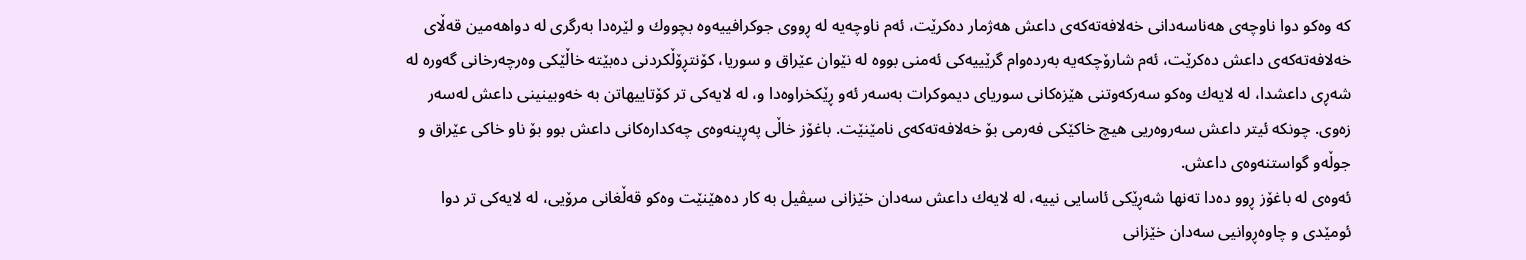كه‌ وه‌كو دوا ناوچه‌ی هه‌ناسه‌دانی خه‌لافه‌ته‌كه‌ی داعش هه‌ژمار ده‌كرێت، ئه‌م ناوچه‌یه‌ له‌ ڕووی جوكرافییه‌وه‌ بچووك و لێره‌دا به‌رگری له ‌دواهه‌مین قه‌ڵای خه‌لافه‌ته‌كه‌ی داعش ده‌كرێت، ئه‌م شارۆچكه‌یه‌ به‌رده‌وام گرێییه‌كی ئه‌منی بووه‌ له‌ نێوان عێراق و سوریا، كۆنتڕۆڵكردنی ده‌بێته‌ خاڵێكی وه‌رچه‌رخانی گه‌وره‌ له‌ شه‌ڕی داعشدا، له ‌لایه‌ك وه‌كو سه‌ركه‌وتنی هێزه‌كانی سوریای دیموكرات به‌سه‌ر ئه‌و ڕێكخراوه‌دا و، له ‌لایه‌كی تر كۆتاییهاتن به‌ خه‌وبینینی داعش له‌سه‌ر زه‌وی. چونكه‌ ئیتر داعش سه‌روه‌ریی هیچ خاكێكی فه‌رمی بۆ خه‌لافه‌ته‌كه‌ی نامێنێت. باغۆز خاڵی په‌ڕینه‌وه‌ی چه‌كداره‌كانی داعش بوو‌ بۆ ناو خاكی عێراق و جوڵه‌و گواستنه‌وه‌ی داعش.
ئه‌وه‌ی له‌ باغۆز ڕوو ده‌دا ته‌نها شه‌ڕێكی ئاسایی نییه،‌ له ‌لایه‌ك داعش سه‌دان خێزانی سیڤیل به‌ كار ده‌هێنێت وه‌كو قه‌ڵغانی مرۆیی، له ‌لایه‌كی تر دوا ئومێدی و چاوه‌ڕوانیی سه‌دان خێزانی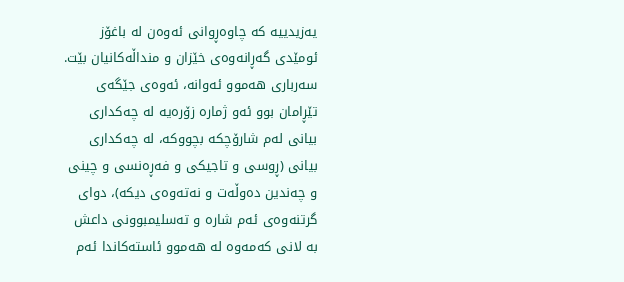یه‌زیدییه‌ كه‌ چاوه‌ڕوانی ئه‌وه‌ن له‌ باغۆز ئومێدی گه‌ڕانه‌وه‌ی خێزان و منداڵه‌كانیان بێت.
سه‌ربار‌ی هه‌موو ئه‌وانه‌، ئه‌وه‌ی جێگه‌ی تێڕامان بوو ئه‌و ژماره‌ زۆره‌یه‌ له‌ چه‌كداری بیانی له‌م شارۆچكه‌ بچووكه‌، له‌ چه‌كداری بیانی (ڕوسی و تاجیكی و فه‌ڕه‌نسی و چینی و چه‌ندین ده‌وڵه‌ت و نه‌ته‌وه‌ی دیكه‌)، دوای گرتنه‌وه‌ی ئه‌م شاره و ته‌سلیمبوونی داعش‌ به ‌لانی كه‌مه‌وه‌ له‌ هه‌موو ئاسته‌كاندا ئه‌م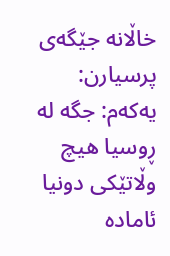خاڵانه‌ جێگه‌ی پرسیارن‌:
یه‌كه‌م: جگه‌ له‌ ڕوسیا هیچ وڵاتێكی دونیا ئاماده‌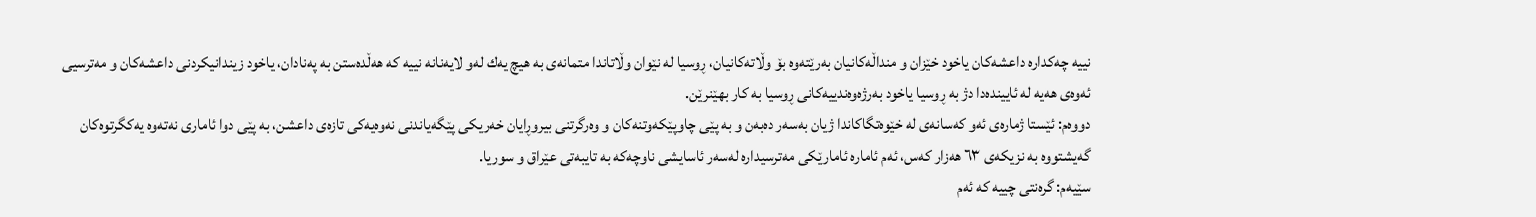نییه‌ چه‌كداره‌ داعشه‌كان یاخود خێزان و منداڵه‌كانیان به‌رێته‌وه‌ بۆ وڵاته‌كانیان، ڕوسیا له‌ نێوان وڵاتاندا متمانه‌ی به ‌هیچ یه‌ك له‌و لایه‌نانه‌ نییه‌‌ كه‌ هه‌ڵده‌ستن به‌ په‌نادان، یاخود زیندانیكردنی داعشه‌كان و مه‌ترسیی ئه‌وه‌ی هه‌یه‌ له‌ ئایینده‌دا دژ به‌ ڕوسیا یاخود به‌رژه‌وه‌ندییه‌كانی ڕوسیا به‌ كار بهێنرێن.
دووه‌م: ئێستا ژماره‌ی ئه‌و كه‌سانه‌ی له‌ خێوه‌تگاكاندا ژیان به‌سه‌ر ده‌به‌ن و به‌ پێی چاوپێكه‌وتنه‌كان و وه‌رگرتنی بیروڕایان خه‌ریكی پێگه‌یاندنی نه‌وه‌یه‌كی تازه‌ی داعشن، به‌ پێی دوا ئاماری نه‌ته‌وه‌ یه‌كگرتوه‌كان گه‌یشتووه‌ به‌ نزیكه‌ی ٦٣ هەزار كه‌س، ئه‌م ئاماره‌ ئامارێكی مه‌ترسیداره‌ له‌سه‌ر ئاسایشی ناوچه‌كه‌ به‌ تایبه‌تی عێراق و سوریا.
سێیه‌م: گره‌نتی چییه‌ كه‌ ئه‌م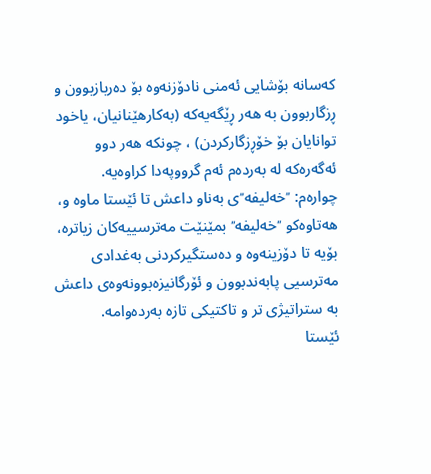كه‌سانه‌ بۆشایی ئه‌منی نادۆزنه‌وه‌ بۆ ده‌ربازبوون و ڕزگاربوون به‌ هه‌ر ڕێگه‌یه‌كه‌ (به‌كارهێنانیان، یاخود توانایان بۆ خۆڕزگاركردن) ، چونكه‌ هه‌ر دوو ئه‌گه‌ره‌كه‌ له‌ به‌رده‌م ئه‌م گرووپه‌دا كراوه‌یه‌.
چواره‌م: ״خه‌لیفه״‌ی به‌ناو داعش تا ئێستا ماوه‌ و، هه‌تاوه‌كو ״خه‌لیفه״‌ بمێنێت مه‌ترسییه‌كان زیاتره‌، بۆیه‌ تا دۆزینه‌وه ‌و ده‌ستگیركردنی به‌غدادی مه‌ترسیی پابه‌ندبوون و ئۆرگانیزەبوونه‌وه‌ی داعش به‌ ستراتیژی تر و تاكتیكی تازه‌ به‌رده‌وامه.
ئێستا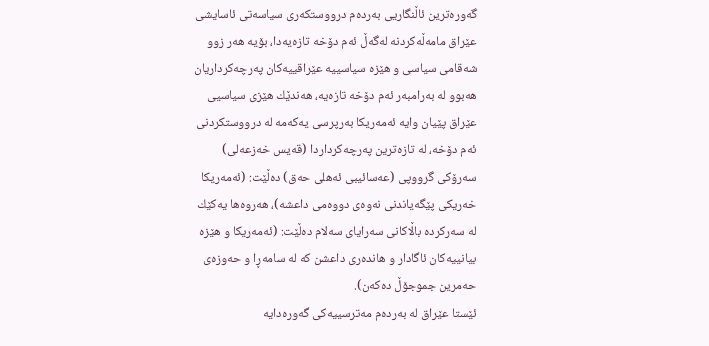گه‌وره‌ترین ئاڵنگاریی به‌رده‌م درووستكه‌ری سیاسه‌تی ئاسایشی عێراق مامه‌ڵه‌كردنه‌ له‌گه‌ڵ ئه‌م دۆخه‌ تازه‌یه‌دا، بۆیه‌ هه‌ر زوو شه‌قامی سیاسی و هێزه‌ سیاسییه‌ عێراقییه‌كان په‌رچه‌كرداریان هه‌بوو له ‌به‌رامبه‌ر ئه‌م دۆخه‌ تازه‌یه‌، هه‌ندێك هێزی سیاسیی عێراق پێیان وایه‌ ئه‌مەریكا به‌رپرسی یه‌كه‌مه‌‌ له‌ درووستكردنی ئه‌م دۆخه‌، له‌ تازه‌ترین په‌رچه‌كرداردا (قه‌یس خه‌زعه‌لی) سه‌رۆكی گرووپی (عه‌سائیبی ئه‌هلی حه‌ق) ده‌ڵێت: (ئه‌مەریكا خه‌ریكی پێگه‌یاندنی نه‌وه‌ی دووه‌می داعشه‌)، هه‌روه‌ها یه‌كێك له‌ سه‌ركرده‌ باڵاكانی سه‌رایای سه‌لام ده‌ڵێت: (ئه‌مەریكا و هێزه‌ بیانییه‌كان ئاگادار و هانده‌ری داعشن كه‌ له‌ سامه‌ڕا و حه‌وزه‌ی حه‌مرین جموجۆڵ ده‌كه‌ن).
ئێستا عێراق له‌ به‌رده‌م مه‌ترسییه‌كی گه‌وره‌دایه‌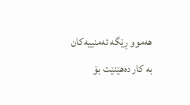هه‌موو ڕێگه‌ ئه‌منییه‌كان به ‌كار ده‌هێنێت بۆ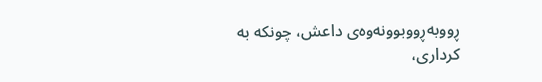ڕووبه‌ڕووبوونه‌وه‌ی داعش، چونكه‌ به‌ كرداری،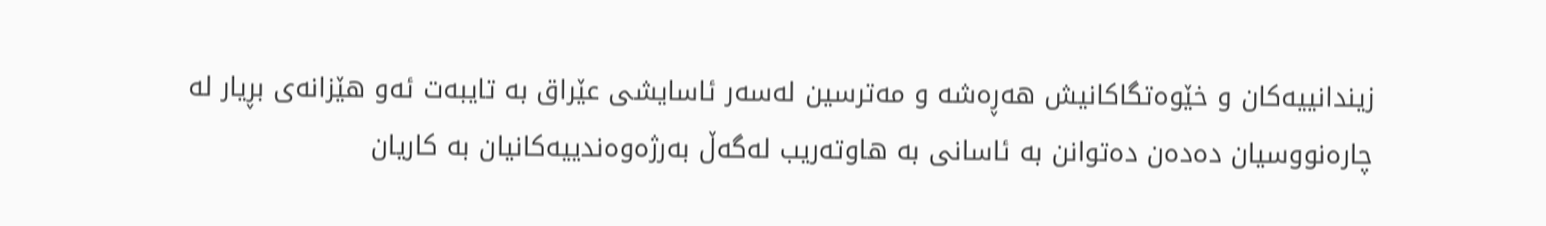زیندانییه‌كان و خێوه‌تگاكانیش هه‌ڕه‌شه‌ و مه‌ترسین له‌سه‌ر ئاسایشی عێراق به ‌تایبه‌ت ئه‌و هێزانه‌ی بڕیار له‌ چاره‌نووسیان ده‌ده‌ن ده‌توانن به‌ ئاسانی به‌ هاوته‌ریب له‌گه‌ڵ به‌رژه‌وه‌ندییه‌كانیان به‌ كاریان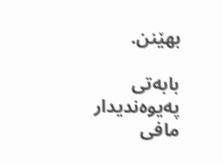بهێنن.

بابه‌تی په‌یوه‌ندیدار
مافی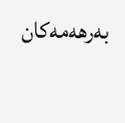به‌رهه‌مه‌كان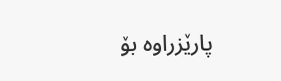پارێزراوه‌ بۆ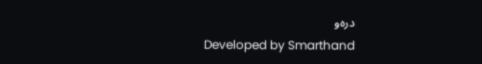دره‌و
Developed by Smarthand